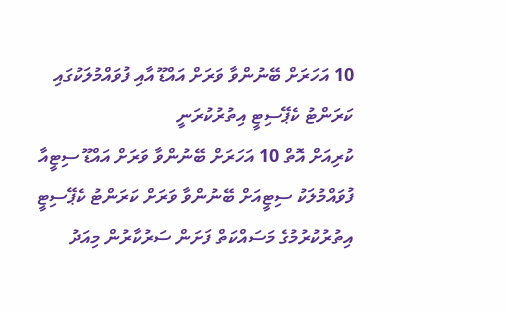10 އަހަރަށް ބޭނުންވާ ވަރަށް އައްޑޫ އާއި ފުވައްމުލަކުގައި ކަރަންޓު ކެޕޭސިޓީ އިތުރުކުރަނީ
ކުރިއަށް އޮތް 10 އަހަރަށް ބޭނުންވާ ވަރަށް އައްޑޫ ސިޓީއާ ފުވައްމުލަކު ސިޓީއަށް ބޭނުންވާ ވަރަށް ކަރަންޓު ކެޕޭސިޓީ އިތުރުކުރުމުގެ މަސައްކަތް ފަށަން ސަރުކާރުން މިއަދު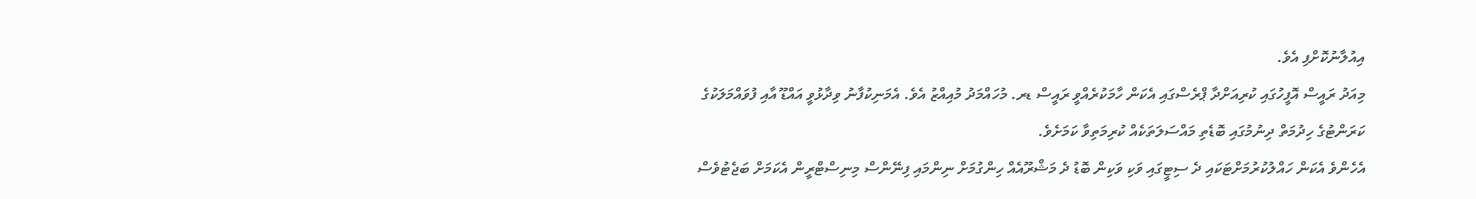އިއުލާނުކޮށްފި އެވެ.
މިއަދު ރައީސް އޮފީހުގައި ކުރިއަށްދާ ޕްރެސްގައި އެކަން ހާމަކުރެއްވީ ރައީސް ޑރ. މުހައްމަދު މުއިއްޒު އެވެ. އެމަނިކުފާނު ވިދާޅުވީ އައްޑޫ އާއި ފުވައްމަލަކުގެ ކަރަންޓުގެ ހިދުމަތް ދިނުމުގައި ބޮޑެތި މައްސަލަތަކެއް ކުރިމަތިވާ ކަމަށެވެ.
އެހެންވެ އެކަން ހައްލުކުރުމަށްޓަކައި ދެ ސިޓީގައި ވަކި ވަކިން ބޮޑު ދެ މަޝްރޫއެއް ހިންގުމަށް ނިންމައި ފިނޭންސް މިނިސްޓްރީން އެކަމަށް ބަޖެޓުވެސް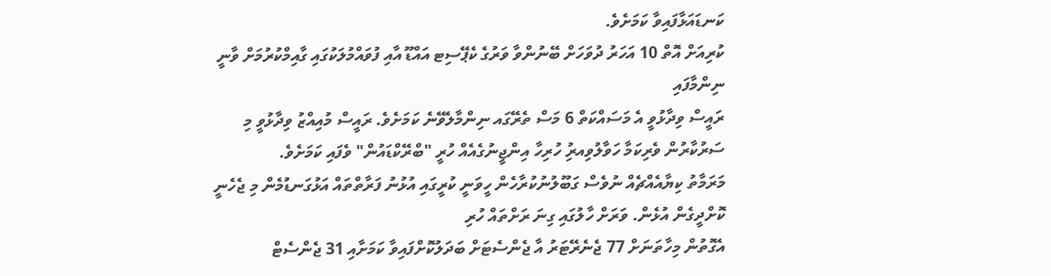ކަނޑައަޅާފައިވާ ކަމަށެވެ.
ކުރިއަށް އޮތް 10 އަހަރު ދުވަހަށް ބޭނުންވާ ވަރުގެ ކެޕޭސިޓ އައްޑޫ އާއި ފުވައްމުލަކުގައި ގާއިމްކުރުމަށް ވާނީ ނިންމާފައި
ރައީސް ވިދާޅުވީ އެ މަސައްކަތް 6 މަސް ތެރޭގައ ނިންމާލެވޭނެ ކަމަށެވެ. ރައީސް މުއިއްޒު ވިދާޅުވީ މި ސަރުކާރުން ވެރިކަމާ ހަވާލުވިއރިު ހުރިހާ އިންޖީނުގެއެއް ހުރީ "ބްރޭކްޑައުން" ވެފައި ކަމަށެވެ.
މަރަމާތު ކިޔާއެއްޗެއް ނުވެސް ގަބޫލުނުކުރާހެން ހީވަނީ ކުރީގައި އުޅުނު ފަރާތްތައް އަޅުގަނޑުމެން މި ޖެހެނީ ކޮށްދީގެން އުޅެން. ވަރަށް ހާލުގައި ގިނަ ރަށްތައް ހުރި
އެގޮތުން މިހާތަނަށް 77 ޖެނެރޭޓަރު އާ ޖެންސެޓަށް ބަދަލުކޮށްފައިވާ ކަމަށާއި 31 ޖެންސެޓް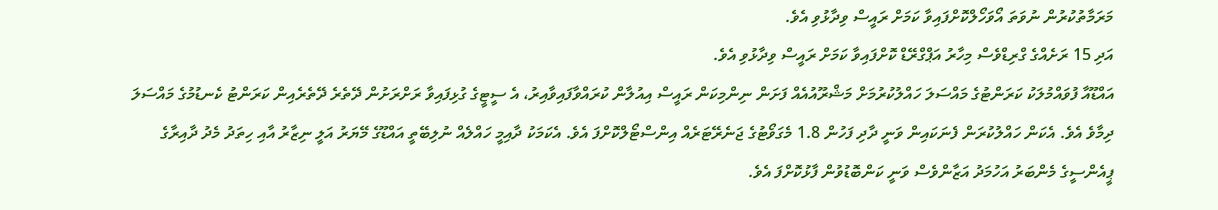މަރަމާތުކުރުން ނުވަތަ އޯވަހޯލްކޮށްފައިވާ ކަމަށް ރައީސް ވިދާޅުވި އެވެ.
އަދި 15 ރަށެއްގެ ގްރިޑްވެސް މިހާރު އަޕްގްރޭޑް ކޮށްފައިވާ ކަމަށް ރައީސް ވިދާޅުވި އެވެ.
އައްޑޫއާ ފުވައްމުލަކު ކަރަންޓުގެ މައްސަލަ ހައްލުކުރުމަށް މަޝްރޫއުއެއް ފަށަން ނިންމިކަން ރައީސް އިއުލާން ކުރައްވާފައިވާއިރު، އެ ސީޓީގެ ގުޅިފައިވާ ރަށްރަށުން ދޭތެރެ ދޭތެރެއިން ކަރަންޓު ކެނޑުމުގެ މައްސަލަ ދިމާވެ އެވެ. އެކަން ހައްލުކުރަން ފެނަކައިން ވަނީ ދާދި ފަހުން 1.8 މެގަވޯޓުގެ ޖަނެރޭޓަރެއް އިންސްޓޯލްކޮށްފަ އެވެ. އެކަމަކު ދާއިމީ ހައްލެއް ނުލިބޭތީ އައްޑޫގެ މޭޔަރު އަލީ ނިޒާރު އާއި ހިތަދު މެދު ދާއިރާގެ ޕީއެންސީގެ މެންބަރު އަހުމަދު އަޒާންވެސް ވަނީ ކަންބޮޑުވުން ފާޅުކޮށްފަ އެވެ.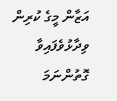އަޒާން މީގެ ކުރިން ވިދާޅުވެފައިވާ ގޮތުންނަމަ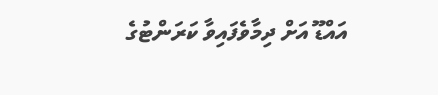އައްޑޫ އަށް ދިމާވެފައިވާ ކަރަންޓުގެ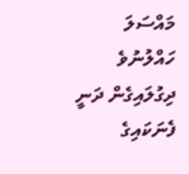މައްސަލަ ހައްލުނުވެ ދިގުލައިގެން ދަނީ ފެނަކައިގެ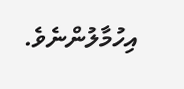އިހުމާލުންނެވެ.